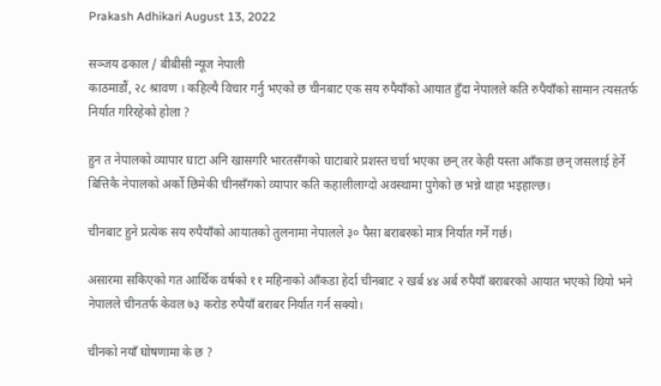Prakash Adhikari August 13, 2022

सञ्जय ढकाल / बीबीसी न्यूज नेपाली
काठमाडौं, २८ श्रावण । कहिल्यै विचार गर्नु भएको छ चीनबाट एक सय रुपैयाँको आयात हुँदा नेपालले कति रुपैयाँको सामान त्यसतर्फ निर्यात गरिरहेको होला ?

हुन त नेपालको व्यापार घाटा अनि खासगरि भारतसँगको घाटाबारे प्रशस्त चर्चा भएका छन् तर केही यस्ता आँकडा छन् जसलाई हेर्ने बित्तिकै नेपालको अर्को छिमेकी चीनसँगको व्यापार कति कहालीलाग्दो अवस्थामा पुगेको छ भन्ने थाहा भइहाल्छ।

चीनबाट हुने प्रत्येक सय रुपैयाँको आयातको तुलनामा नेपालले ३० पैसा बराबरको मात्र निर्यात गर्ने गर्छ।

असारमा सकिएको गत आर्थिक वर्षको ११ महिनाको आँकडा हेर्दा चीनबाट २ खर्ब ४४ अर्ब रुपैयाँ बराबरको आयात भएको थियो भने नेपालले चीनतर्फ केवल ७३ करोड रुपैयाँ बराबर निर्यात गर्न सक्यो।

चीनको नयाँ घोषणामा के छ ?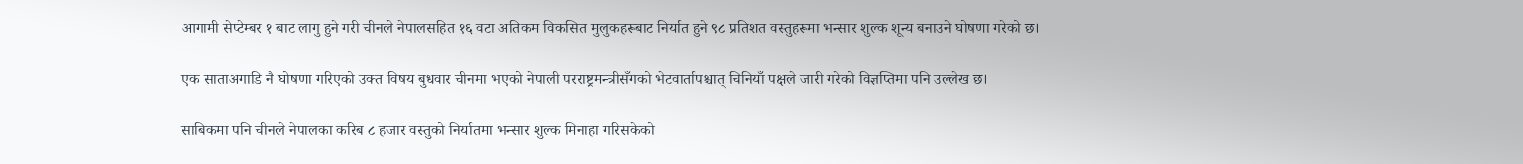आगामी सेप्टेम्बर १ बाट लागु हुने गरी चीनले नेपालसहित १६ वटा अतिकम विकसित मुलुकहरूबाट निर्यात हुने ९८ प्रतिशत वस्तुहरूमा भन्सार शुल्क शून्य बनाउने घोषणा गरेको छ।

एक साताअगाडि नै घोषणा गरिएको उक्त विषय बुधवार चीनमा भएको नेपाली परराष्ट्रमन्त्रीसँगको भेटवार्तापश्चात् चिनियाँ पक्षले जारी गरेको विज्ञप्तिमा पनि उल्लेख छ।

साबिकमा पनि चीनले नेपालका करिब ८ हजार वस्तुको निर्यातमा भन्सार शुल्क मिनाहा गरिसकेको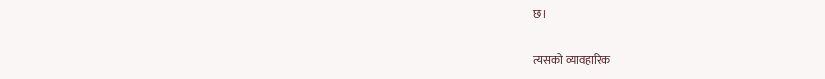छ।

त्यसको व्यावहारिक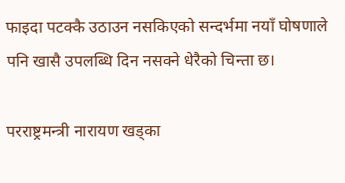फाइदा पटक्कै उठाउन नसकिएको सन्दर्भमा नयाँ घोषणाले पनि खासै उपलब्धि दिन नसक्ने धेरैको चिन्ता छ।

परराष्ट्रमन्त्री नारायण खड्का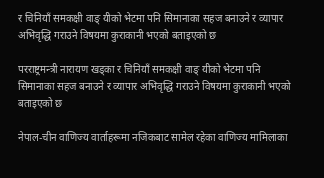र चिनियाँ समकक्षी वाङ् यीको भेटमा पनि सिमानाका सहज बनाउने र व्यापार अभिवृद्धि गराउने विषयमा कुराकानी भएको बताइएको छ

परराष्ट्रमन्त्री नारायण खड्का र चिनियाँ समकक्षी वाङ् यीको भेटमा पनि सिमानाका सहज बनाउने र व्यापार अभिवृद्धि गराउने विषयमा कुराकानी भएको बताइएको छ

नेपाल-चीन वाणिज्य वार्ताहरूमा नजिकबाट सामेल रहेका वाणिज्य मामिलाका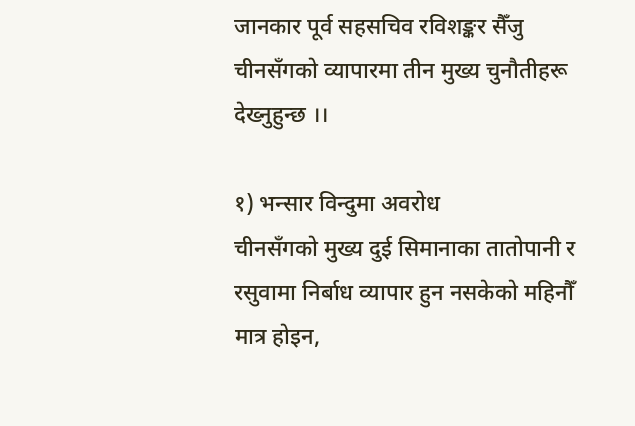जानकार पूर्व सहसचिव रविशङ्कर सैँजु चीनसँगको व्यापारमा तीन मुख्य चुनौतीहरू देख्नुहुन्छ ।।

१) भन्सार विन्दुमा अवरोध
चीनसँगको मुख्य दुई सिमानाका तातोपानी र रसुवामा निर्बाध व्यापार हुन नसकेको महिनौँ मात्र होइन,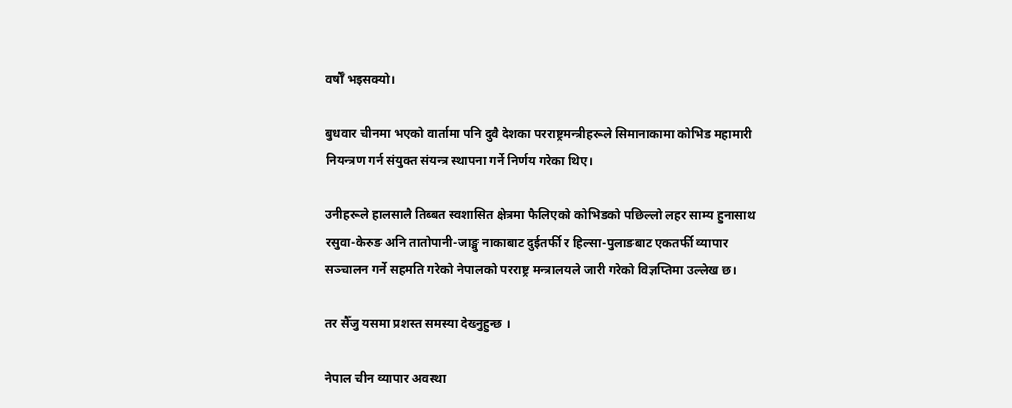वर्षौँ भइसक्यो।

बुधवार चीनमा भएको वार्तामा पनि दुवै देशका परराष्ट्रमन्त्रीहरूले सिमानाकामा कोभिड महामारी नियन्त्रण गर्न संयुक्त संयन्त्र स्थापना गर्ने निर्णय गरेका थिए।

उनीहरूले हालसालै तिब्बत स्वशासित क्षेत्रमा फैलिएको कोभिडको पछिल्लो लहर साम्य हुनासाथ रसुवा-केरुङ अनि तातोपानी-जाङ्मु नाकाबाट दुईतर्फी र हिल्सा-पुलाङबाट एकतर्फी व्यापार सञ्चालन गर्ने सहमति गरेको नेपालको परराष्ट्र मन्त्रालयले जारी गरेको विज्ञप्तिमा उल्लेख छ।

तर सैँजु यसमा प्रशस्त समस्या देख्नुहुन्छ ।

नेपाल चीन व्यापार अवस्था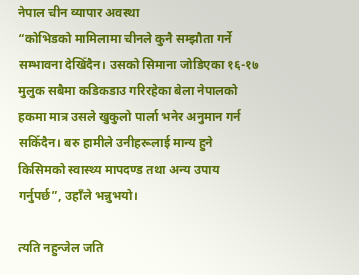नेपाल चीन व्यापार अवस्था
“कोभिडको मामिलामा चीनले कुनै सम्झौता गर्ने सम्भावना देखिँदैन। उसको सिमाना जोडिएका १६-१७ मुलुक सबैमा कडिकडाउ गरिरहेका बेला नेपालको हकमा मात्र उसले खुकुलो पार्ला भनेर अनुमान गर्न सकिँदैन। बरु हामीले उनीहरूलाई मान्य हुने किसिमको स्वास्थ्य मापदण्ड तथा अन्य उपाय गर्नुपर्छ”, उहाँले भन्नुभयो।

त्यति नहुन्जेल जति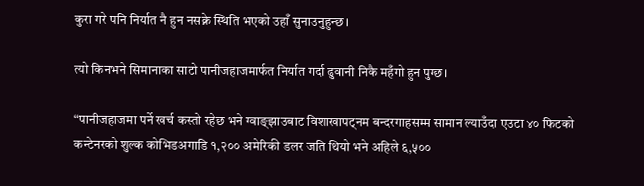कुरा गरे पनि निर्यात नै हुन नसक्ने स्थिति भएको उहाँ सुनाउनुहुन्छ।

त्यो किनभने सिमानाका साटो पानीजहाजमार्फत निर्यात गर्दा ढुवानी निकै महँगो हुन पुग्छ।

“पानीजहाजमा पर्ने खर्च कस्तो रहेछ भने ग्वाङ्झाउबाट विशाखापट्नम बन्दरगाहसम्म सामान ल्याउँदा एउटा ४० फिटको कन्टेनरको शुल्क कोभिडअगाडि १,२०० अमेरिकी डलर जति थियो भने अहिले ६,५००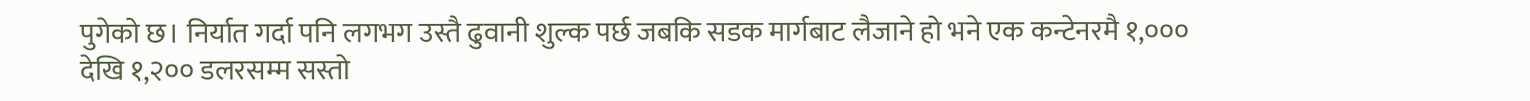पुगेको छ। निर्यात गर्दा पनि लगभग उस्तै ढुवानी शुल्क पर्छ जबकि सडक मार्गबाट लैजाने हो भने एक कन्टेनरमै १,००० देखि १,२०० डलरसम्म सस्तो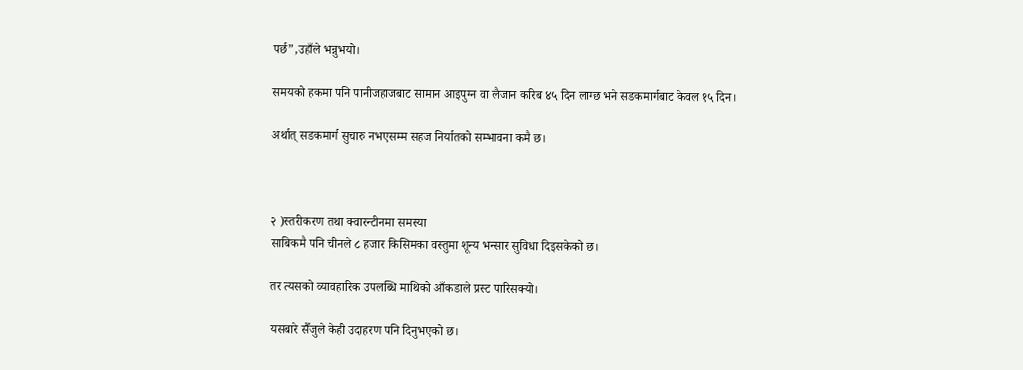पर्छ”,उहाँले भन्नुभयो।

समयको हकमा पनि पानीजहाजबाट सामान आइपुग्न वा लैजान करिब ४५ दिन लाग्छ भने सडकमार्गबाट केवल १५ दिन।

अर्थात् सडकमार्ग सुचारु नभएसम्म सहज निर्यातको सम्भावना कमै छ।



२ )स्तरीकरण तथा क्वारन्टीनमा समस्या
साबिकमै पनि चीनले ८ हजार किसिमका वस्तुमा शून्य भन्सार सुविधा दिइसकेको छ।

तर त्यसको व्यावहारिक उपलब्धि माथिको आँकडाले प्रस्ट पारिसक्यो।

यसबारे सैँजुले केही उदाहरण पनि दिनुभएको छ।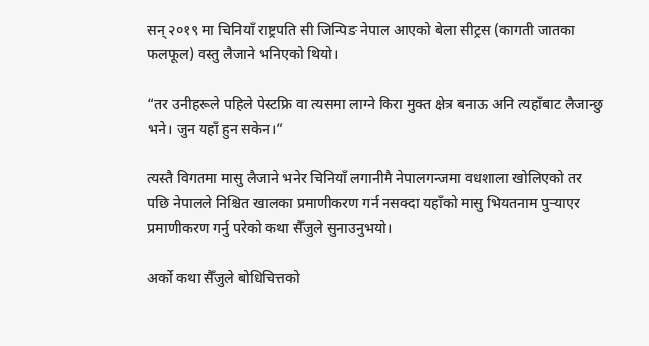सन् २०१९ मा चिनियाँ राष्ट्रपति सी जिन्पिङ नेपाल आएको बेला सीट्रस (कागती जातका फलफूल) वस्तु लैजाने भनिएको थियो।

“तर उनीहरूले पहिले पेस्टफ्रि वा त्यसमा लाग्ने किरा मुक्त क्षेत्र बनाऊ अनि त्यहाँबाट लैजान्छु भने। जुन यहाँ हुन सकेन।”

त्यस्तै विगतमा मासु लैजाने भनेर चिनियाँ लगानीमै नेपालगन्जमा वधशाला खोलिएको तर पछि नेपालले निश्चित खालका प्रमाणीकरण गर्न नसक्दा यहाँको मासु भियतनाम पुर्‍याएर प्रमाणीकरण गर्नु परेको कथा सैँजुले सुनाउनुभयो।

अर्को कथा सैँजुले बोधिचित्तको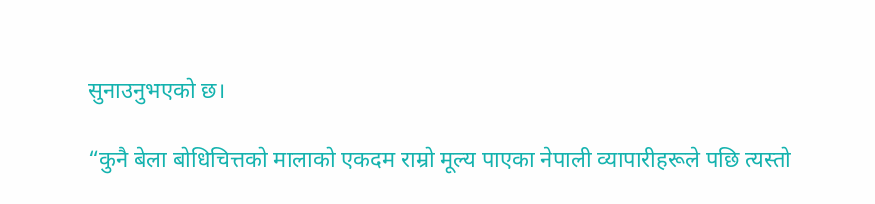सुनाउनुभएको छ।

“कुनै बेला बोधिचित्तको मालाको एकदम राम्रो मूल्य पाएका नेपाली व्यापारीहरूले पछि त्यस्तो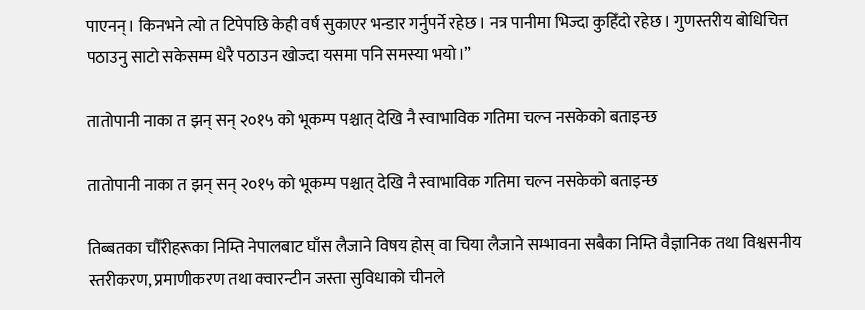पाएनन्। किनभने त्यो त टिपेपछि केही वर्ष सुकाएर भन्डार गर्नुपर्ने रहेछ। नत्र पानीमा भिज्दा कुहिँदो रहेछ। गुणस्तरीय बोधिचित्त पठाउनु साटो सकेसम्म धेरै पठाउन खोज्दा यसमा पनि समस्या भयो।”

तातोपानी नाका त झन् सन् २०१५ को भूकम्प पश्चात् देखि नै स्वाभाविक गतिमा चल्न नसकेको बताइन्छ

तातोपानी नाका त झन् सन् २०१५ को भूकम्प पश्चात् देखि नै स्वाभाविक गतिमा चल्न नसकेको बताइन्छ

तिब्बतका चौँरीहरूका निम्ति नेपालबाट घाँस लैजाने विषय होस् वा चिया लैजाने सम्भावना सबैका निम्ति वैज्ञानिक तथा विश्वसनीय स्तरीकरण, प्रमाणीकरण तथा क्वारन्टीन जस्ता सुविधाको चीनले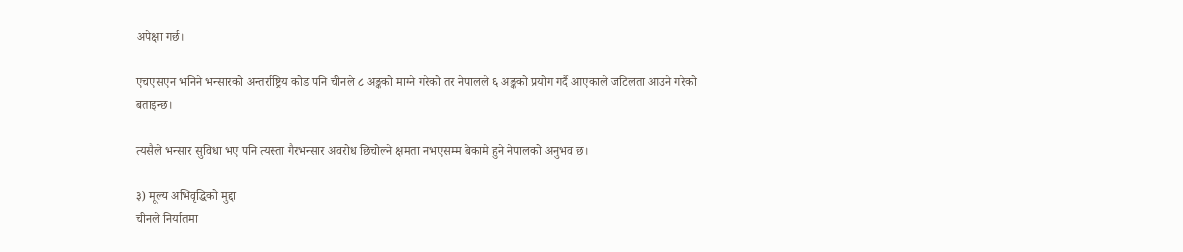अपेक्षा गर्छ।

एचएसएन भनिने भन्सारको अन्तर्राष्ट्रिय कोड पनि चीनले ८ अङ्कको माग्ने गरेको तर नेपालले ६ अङ्कको प्रयोग गर्दै आएकाले जटिलता आउने गरेको बताइन्छ।

त्यसैले भन्सार सुविधा भए पनि त्यस्ता गैरभन्सार अवरोध छिचोल्ने क्षमता नभएसम्म बेकामे हुने नेपालको अनुभव छ।

३) मूल्य अभिवृद्धिको मुद्दा
चीनले निर्यातमा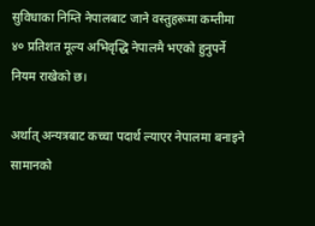सुविधाका निम्ति नेपालबाट जाने वस्तुहरूमा कम्तीमा ४० प्रतिशत मूल्य अभिवृद्धि नेपालमै भएको हुनुपर्ने नियम राखेको छ।

अर्थात् अन्यत्रबाट कच्चा पदार्थ ल्याएर नेपालमा बनाइने सामानको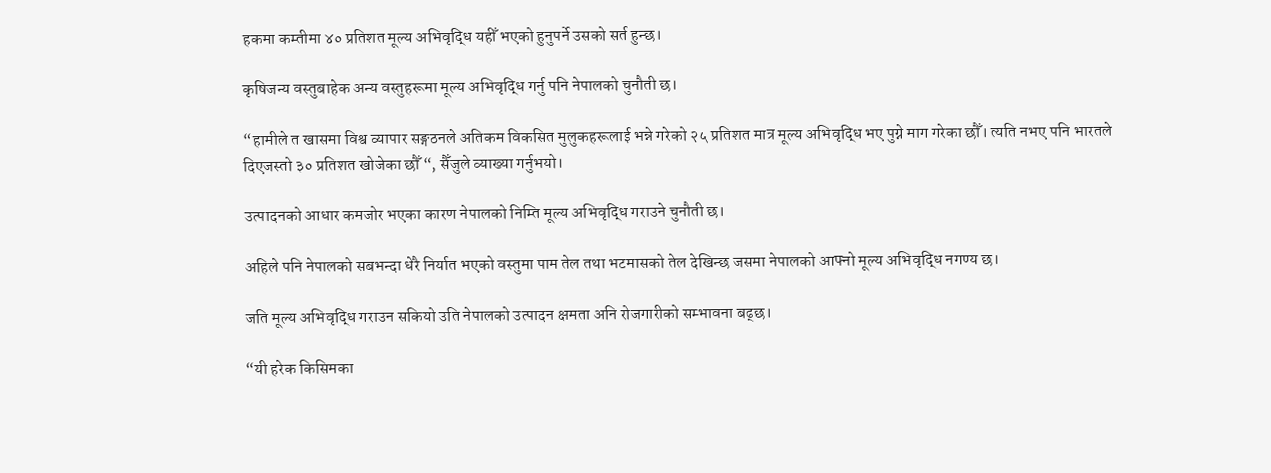हकमा कम्तीमा ४० प्रतिशत मूल्य अभिवृद्धि यहीँ भएको हुनुपर्ने उसको सर्त हुन्छ।

कृषिजन्य वस्तुबाहेक अन्य वस्तुहरूमा मूल्य अभिवृद्धि गर्नु पनि नेपालको चुनौती छ।

“हामीले त खासमा विश्व व्यापार सङ्गठनले अतिकम विकसित मुलुकहरूलाई भन्ने गरेको २५ प्रतिशत मात्र मूल्य अभिवृद्धि भए पुग्ने माग गरेका छौँ। त्यति नभए पनि भारतले दिएजस्तो ३० प्रतिशत खोजेका छौँ “, सैँजुले व्याख्या गर्नुभयो।

उत्पादनको आधार कमजोर भएका कारण नेपालको निम्ति मूल्य अभिवृद्धि गराउने चुनौती छ।

अहिले पनि नेपालको सबभन्दा धेरै निर्यात भएको वस्तुमा पाम तेल तथा भटमासको तेल देखिन्छ जसमा नेपालको आफ्नो मूल्य अभिवृद्धि नगण्य छ।

जति मूल्य अभिवृद्धि गराउन सकियो उति नेपालको उत्पादन क्षमता अनि रोजगारीको सम्भावना बढ्छ।

“यी हरेक किसिमका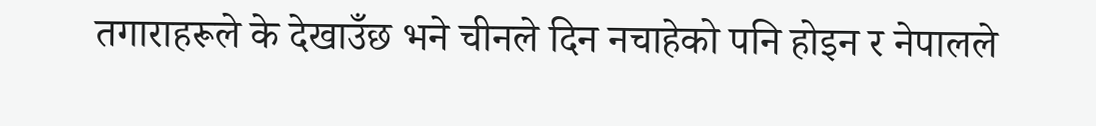तगाराहरूले के देखाउँछ भने चीनले दिन नचाहेको पनि होइन र नेपालले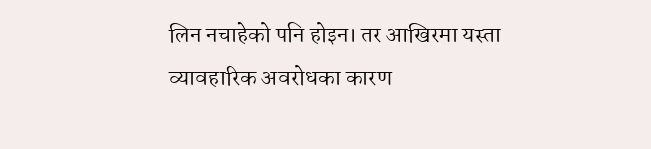लिन नचाहेको पनि होइन। तर आखिरमा यस्ता व्यावहारिक अवरोधका कारण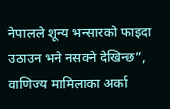नेपालले शून्य भन्सारको फाइदा उठाउन भने नसक्ने देखिन्छ”, वाणिज्य मामिलाका अर्का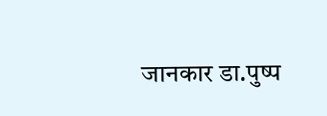जानकार डा.पुष्प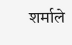शर्माले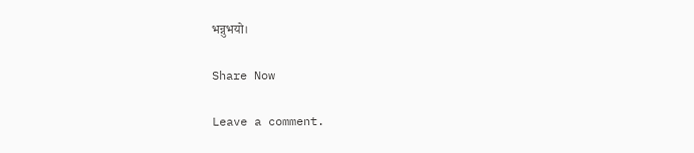भन्नुभयो।

Share Now

Leave a comment.